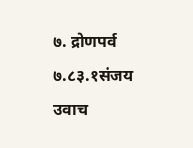७. द्रोणपर्व
७.८३.१संजय उवाच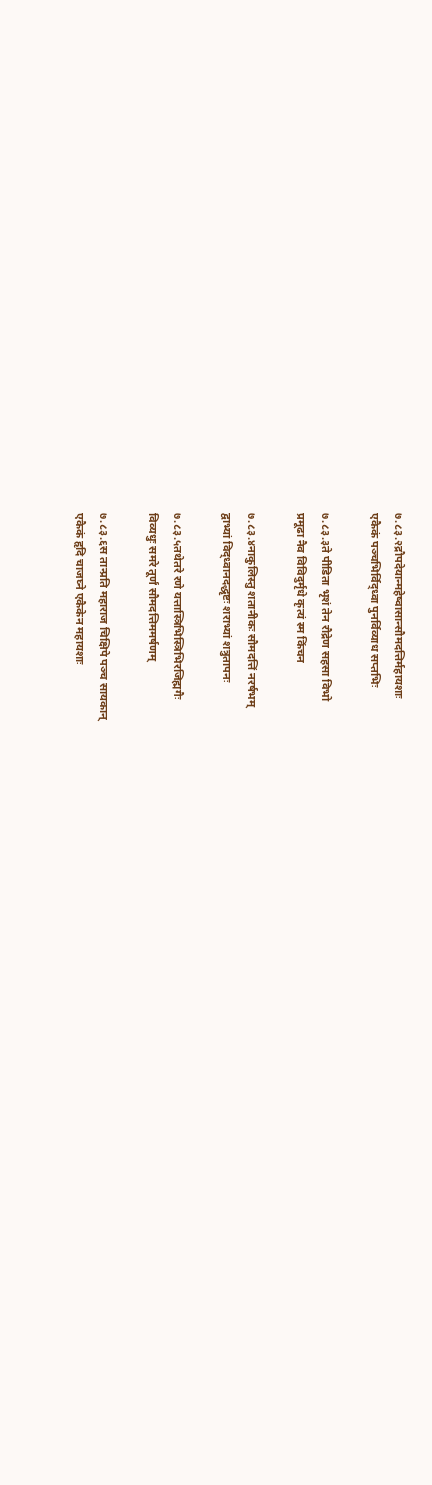७.८३.२द्रौपदेयान्महेष्वासान्सौमदत्तिर्महायशाः
एकैकं पञ्चभिर्विद्ध्वा पुनर्विव्याध सप्तभिः

७.८३.३ते पीडिता भृशं तेन रौद्रेण सहसा विभो
प्रमूढा नैव विविदुर्मृधे कृत्यं स्म किंचन

७.८३.४नाकुलिस्तु शतानीकः सौमदत्तिं नरर्षभम्
द्वाभ्यां विद्ध्वानदद्धृष्टः शराभ्यां शत्रुतापनः

७.८३.५तथेतरे रणे यत्तास्त्रिभिस्त्रिभिरजिह्मगैः
विव्यधुः समरे तूर्णं सौमदत्तिममर्षणम्

७.८३.६स तान्प्रति महाराज चिक्षिपे पञ्च सायकान्
एकैकं हृदि चाजघ्ने एकैकेन महायशाः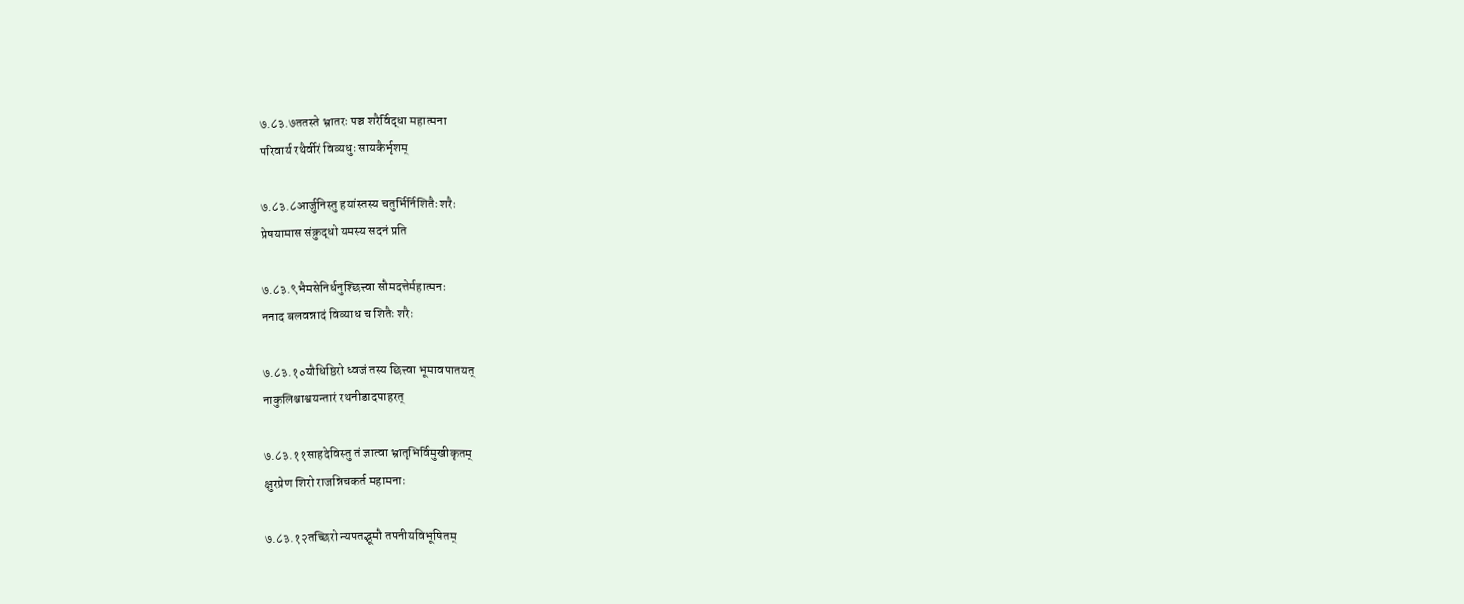७.८३.७ततस्ते भ्रातरः पञ्च शरैर्विद्धा महात्मना
परिवार्य रथैर्वीरं विव्यधुः सायकैर्भृशम्

७.८३.८आर्जुनिस्तु हयांस्तस्य चतुर्भिर्निशितैः शरैः
प्रेषयामास संक्रुद्धो यमस्य सदनं प्रति

७.८३.९भैमसेनिर्धनुश्छित्त्वा सौमदत्तेर्महात्मनः
ननाद बलवन्नादं विव्याध च शितैः शरैः

७.८३.१०यौधिष्ठिरो ध्वजं तस्य छित्त्वा भूमावपातयत्
नाकुलिश्चाश्वयन्तारं रथनीडादपाहरत्

७.८३.११साहदेविस्तु तं ज्ञात्वा भ्रातृभिर्विमुखीकृतम्
क्षुरप्रेण शिरो राजन्निचकर्त महामनाः

७.८३.१२तच्छिरो न्यपतद्भूमौ तपनीयविभूषितम्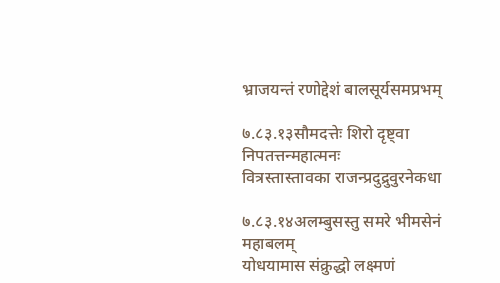भ्राजयन्तं रणोद्देशं बालसूर्यसमप्रभम्

७.८३.१३सौमदत्तेः शिरो दृष्ट्वा निपतत्तन्महात्मनः
वित्रस्तास्तावका राजन्प्रदुद्रुवुरनेकधा

७.८३.१४अलम्बुसस्तु समरे भीमसेनं महाबलम्
योधयामास संक्रुद्धो लक्ष्मणं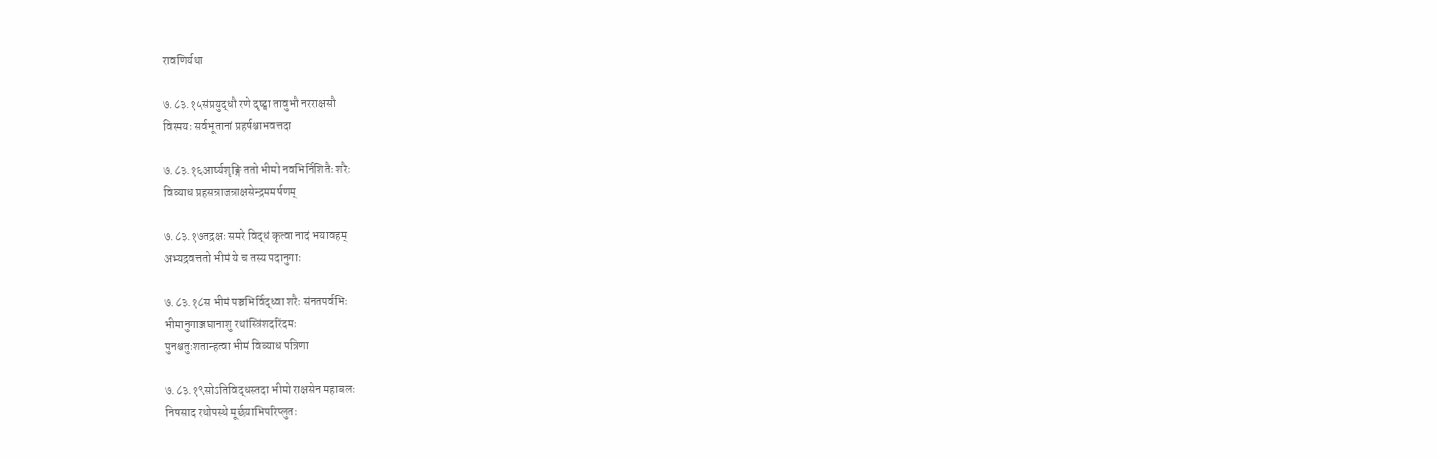रावणिर्यथा

७.८३.१५संप्रयुद्धौ रणे दृष्ट्वा तावुभौ नरराक्षसौ
विस्मयः सर्वभूतानां प्रहर्षश्चाभवत्तदा

७.८३.१६आर्ष्यशृङ्गिं ततो भीमो नवभिर्निशितैः शरैः
विव्याध प्रहसन्राजन्राक्षसेन्द्रममर्षणम्

७.८३.१७तद्रक्षः समरे विद्धं कृत्वा नादं भयावहम्
अभ्यद्रवत्ततो भीमं ये च तस्य पदानुगाः

७.८३.१८स भीमं पञ्चभिर्विद्ध्वा शरैः संनतपर्वभिः
भीमानुगाञ्जघानाशु रथांस्त्रिंशदरिंदमः
पुनश्चतुःशतान्हत्वा भीमं विव्याध पत्रिणा

७.८३.१९सोऽतिविद्धस्तदा भीमो राक्षसेन महाबलः
निषसाद रथोपस्थे मूर्छयाभिपरिप्लुतः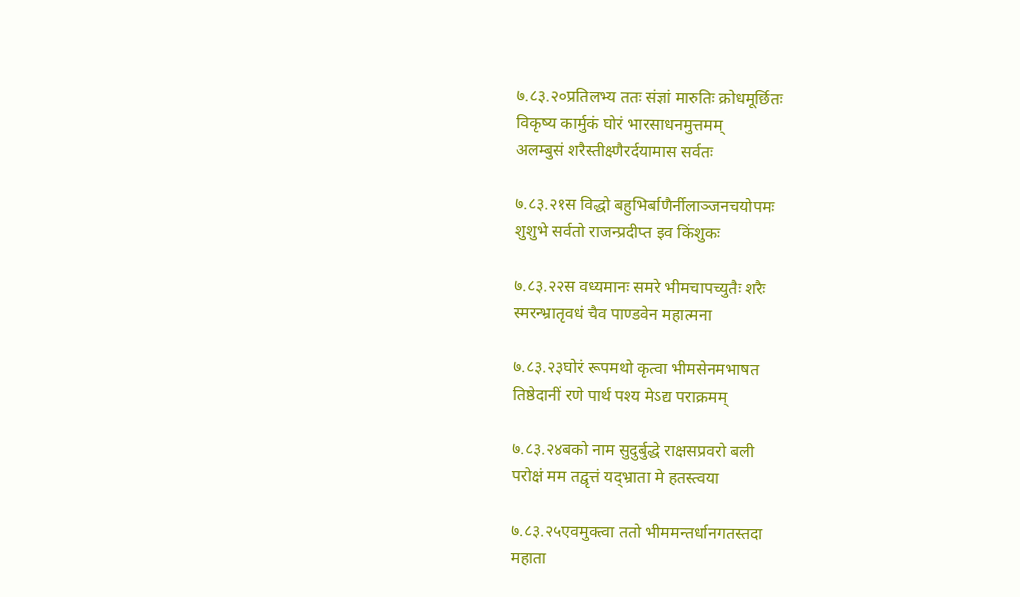७.८३.२०प्रतिलभ्य ततः संज्ञां मारुतिः क्रोधमूर्छितः
विकृष्य कार्मुकं घोरं भारसाधनमुत्तमम्
अलम्बुसं शरैस्तीक्ष्णैरर्दयामास सर्वतः

७.८३.२१स विद्धो बहुभिर्बाणैर्नीलाञ्जनचयोपमः
शुशुभे सर्वतो राजन्प्रदीप्त इव किंशुकः

७.८३.२२स वध्यमानः समरे भीमचापच्युतैः शरैः
स्मरन्भ्रातृवधं चैव पाण्डवेन महात्मना

७.८३.२३घोरं रूपमथो कृत्वा भीमसेनमभाषत
तिष्ठेदानीं रणे पार्थ पश्य मेऽद्य पराक्रमम्

७.८३.२४बको नाम सुदुर्बुद्धे राक्षसप्रवरो बली
परोक्षं मम तद्वृत्तं यद्भ्राता मे हतस्त्वया

७.८३.२५एवमुक्त्वा ततो भीममन्तर्धानगतस्तदा
महाता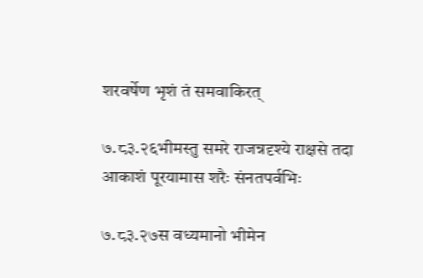शरवर्षेण भृशं तं समवाकिरत्

७.८३.२६भीमस्तु समरे राजन्नदृश्ये राक्षसे तदा
आकाशं पूरयामास शरैः संनतपर्वभिः

७.८३.२७स वध्यमानो भीमेन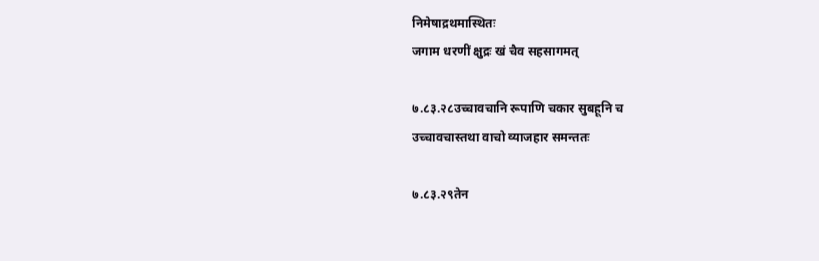निमेषाद्रथमास्थितः
जगाम धरणीं क्षुद्रः खं चैव सहसागमत्

७.८३.२८उच्चावचानि रूपाणि चकार सुबहूनि च
उच्चावचास्तथा वाचो व्याजहार समन्ततः

७.८३.२९तेन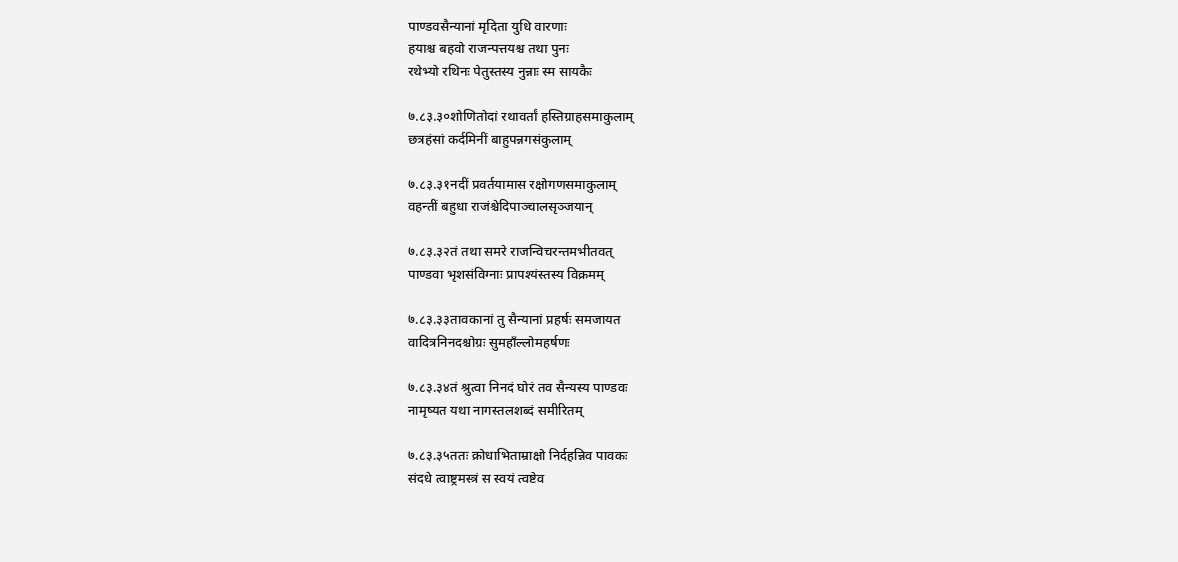पाण्डवसैन्यानां मृदिता युधि वारणाः
हयाश्च बहवो राजन्पत्तयश्च तथा पुनः
रथेभ्यो रथिनः पेतुस्तस्य नुन्नाः स्म सायकैः

७.८३.३०शोणितोदां रथावर्तां हस्तिग्राहसमाकुलाम्
छत्रहंसां कर्दमिनीं बाहुपन्नगसंकुलाम्

७.८३.३१नदीं प्रवर्तयामास रक्षोगणसमाकुलाम्
वहन्तीं बहुधा राजंश्चेदिपाञ्चालसृञ्जयान्

७.८३.३२तं तथा समरे राजन्विचरन्तमभीतवत्
पाण्डवा भृशसंविग्नाः प्रापश्यंस्तस्य विक्रमम्

७.८३.३३तावकानां तु सैन्यानां प्रहर्षः समजायत
वादित्रनिनदश्चोग्रः सुमहाँल्लोमहर्षणः

७.८३.३४तं श्रुत्वा निनदं घोरं तव सैन्यस्य पाण्डवः
नामृष्यत यथा नागस्तलशब्दं समीरितम्

७.८३.३५ततः क्रोधाभिताम्राक्षो निर्दहन्निव पावकः
संदधे त्वाष्ट्रमस्त्रं स स्वयं त्वष्टेव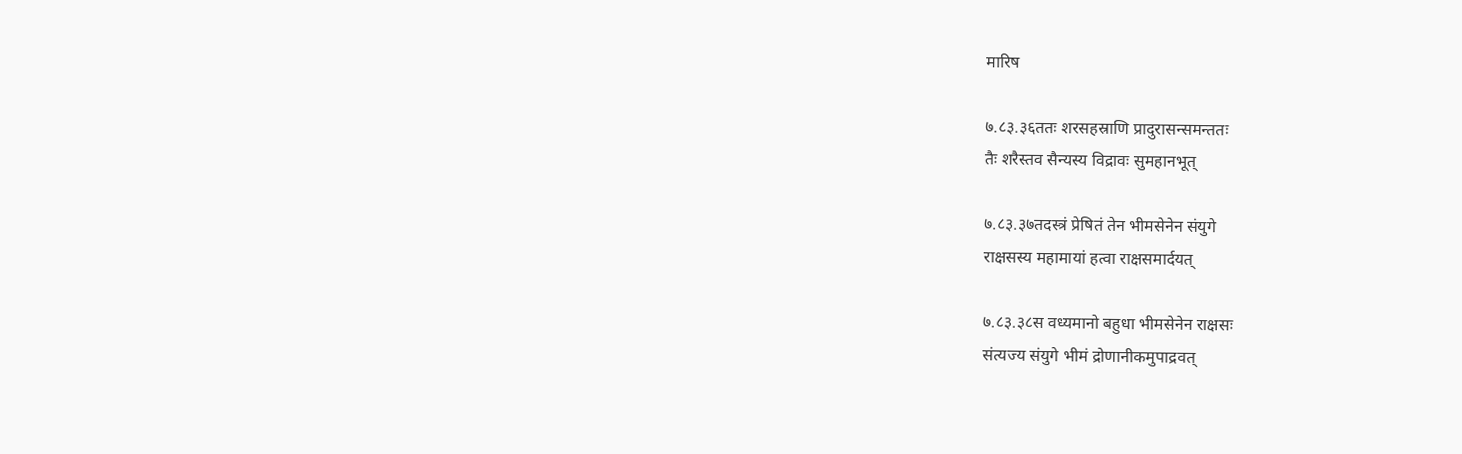मारिष

७.८३.३६ततः शरसहस्राणि प्रादुरासन्समन्ततः
तैः शरैस्तव सैन्यस्य विद्रावः सुमहानभूत्

७.८३.३७तदस्त्रं प्रेषितं तेन भीमसेनेन संयुगे
राक्षसस्य महामायां हत्वा राक्षसमार्दयत्

७.८३.३८स वध्यमानो बहुधा भीमसेनेन राक्षसः
संत्यज्य संयुगे भीमं द्रोणानीकमुपाद्रवत्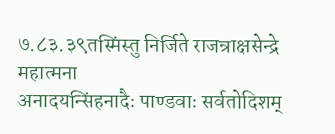७.८३.३९तस्मिंस्तु निर्जिते राजन्राक्षसेन्द्रे महात्मना
अनादयन्सिंहनादैः पाण्डवाः सर्वतोदिशम्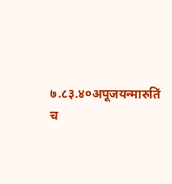७.८३.४०अपूजयन्मारुतिं च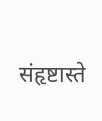संहृष्टास्ते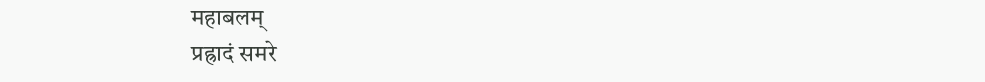महाबलम्
प्रह्रादं समरे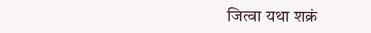जित्वा यथा शक्रं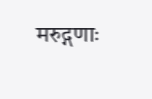मरुद्गणाः